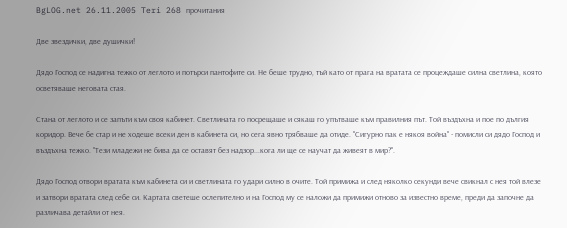BgLOG.net 26.11.2005 Teri 268 прочитания

Две звездички, две душички!

Дядо Господ се надигна тежко от леглото и потърси пантофите си. Не беше трудно, тъй като от прага на вратата се процеждаше силна светлина, която осветяваше неговата стая.

Стана от леглото и се запъти към своя кабинет. Светлината го посрещаше и сякаш го упътваше към правилния път. Той въздъхна и пое по дългия коридор. Вече бе стар и не ходеше всеки ден в кабинета си, но сега явно трябваше да отиде. "Сигурно пак е някоя война" - помисли си дядо Господ и въздъхна тежко. "Тези младежи не бива да се оставят без надзор...кога ли ще се научат да живеят в мир?".

Дядо Господ отвори вратата към кабинета си и светлината го удари силно в очите. Той примижа и след няколко секунди вече свикнал с нея той влезе и затвори вратата след себе си. Картата светеше ослепително и на Господ му се наложи да примижи отново за известно време, преди да започне да различава детайли от нея.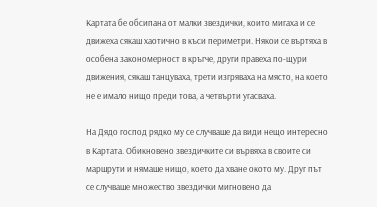Картата бе обсипана от малки звездички, които мигаха и се движеха сякаш хаотично в къси периметри. Някои се въртяха в особена закономерност в кръгче, други правеха по-щури движения, сякаш танцуваха, трети изгряваха на място, на което не е имало нищо преди това, а четвърти угасваха.

На Дядо господ рядко му се случваше да види нещо интересно в Картата. Обикновено звездичките си вървяха в своите си маршрути и нямаше нищо, което да хване окото му. Друг път се случваше множество звездички мигновено да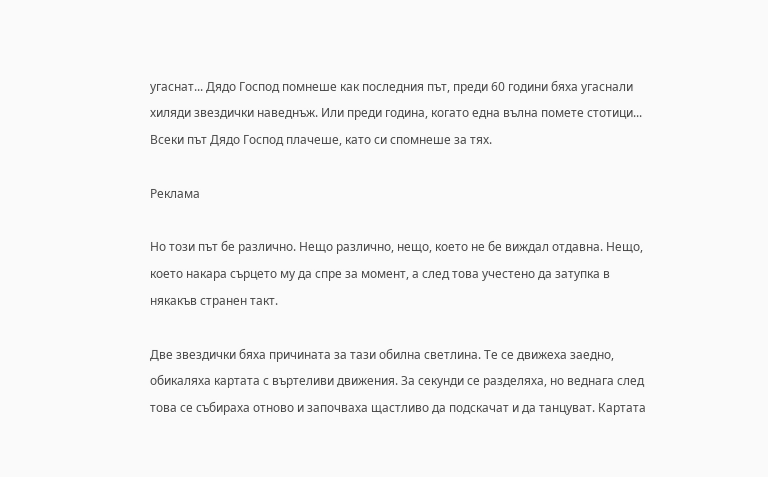угаснат... Дядо Господ помнеше как последния път, преди 60 години бяха угаснали хиляди звездички наведнъж. Или преди година, когато една вълна помете стотици... Всеки път Дядо Господ плачеше, като си спомнеше за тях.

Реклама

Но този път бе различно. Нещо различно, нещо, което не бе виждал отдавна. Нещо, което накара сърцето му да спре за момент, а след това учестено да затупка в някакъв странен такт.

Две звездички бяха причината за тази обилна светлина. Те се движеха заедно, обикаляха картата с въртеливи движения. За секунди се разделяха, но веднага след това се събираха отново и започваха щастливо да подскачат и да танцуват. Картата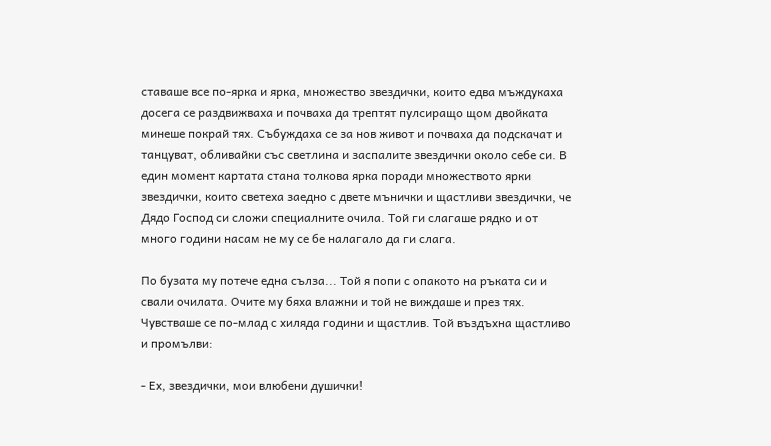ставаше все по-ярка и ярка, множество звездички, които едва мъждукаха досега се раздвижваха и почваха да трептят пулсиращо щом двойката минеше покрай тях. Събуждаха се за нов живот и почваха да подскачат и танцуват, обливайки със светлина и заспалите звездички около себе си. В един момент картата стана толкова ярка поради множеството ярки звездички, които светеха заедно с двете мънички и щастливи звездички, че Дядо Господ си сложи специалните очила. Той ги слагаше рядко и от много години насам не му се бе налагало да ги слага.

По бузата му потече една сълза... Той я попи с опакото на ръката си и свали очилата. Очите му бяха влажни и той не виждаше и през тях. Чувстваше се по-млад с хиляда години и щастлив. Той въздъхна щастливо и промълви:

- Ех, звездички, мои влюбени душички!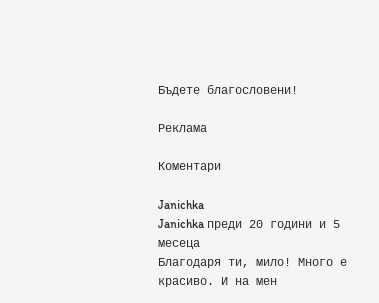Бъдете благословени!

Реклама

Коментари

Janichka
Janichka преди 20 години и 5 месеца
Благодаря ти, мило! Много е красиво. И на мен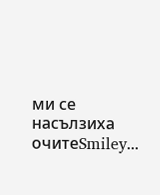ми се насълзиха очитеSmiley...